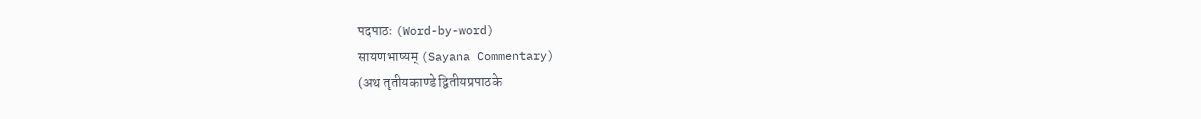पदपाठः (Word-by-word)
सायणभाष्यम् (Sayana Commentary)
(अथ तृतीयकाण्डे द्वितीयप्रपाठके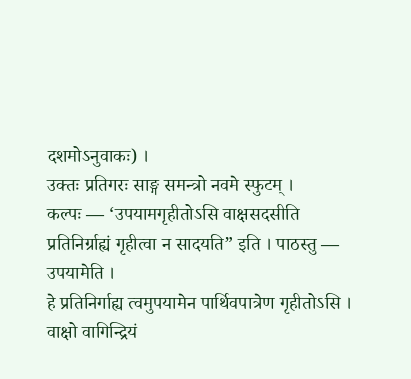दशमोऽनुवाकः) ।
उक्तः प्रतिगरः साङ्ग समन्त्रो नवमे स्फुटम् ।
कल्पः — ‘उपयामगृहीतोऽसि वाक्षसदसीति प्रतिनिर्ग्राह्यं गृहीत्वा न सादयति” इति । पाठस्तु — उपयामेति ।
हे प्रतिनिर्गाह्य त्वमुपयामेन पार्थिवपात्रेण गृहीतोऽसि । वाक्षो वागिन्द्रियं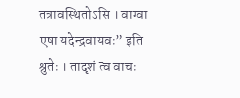तत्रावस्थितोऽसि । वाग्वा एषा यदेन्द्रवायवः” इति श्रुतेः । तादृशं त्व वाचः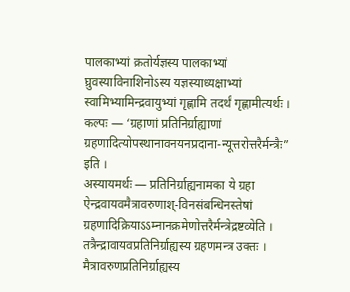पालकाभ्यां क्रतोर्यज्ञस्य पालकाभ्यां घ्रुवस्याविनाशिनोऽस्य यज्ञस्याध्यक्षाभ्यां स्वामिभ्यामिन्द्रवायुभ्यां गृह्णामि तदर्थं गृह्णामीत्यर्थः ।
कल्पः — ‘ग्रहाणां प्रतिनिर्ग्राह्याणां ग्रहणादित्योपस्थानावनयनप्रदाना-न्यूत्तरोत्तरैर्मन्त्रैः” इति ।
अस्यायमर्थः — प्रतिनिर्ग्राह्यनामका ये ग्रहा ऐन्द्रवायवमैत्रावरुणाश्-विनसंबन्धिनस्तेषां ग्रहणादिक्रियाऽऽम्नानक्रमेणोत्तरैर्मन्त्रेद्रष्टव्येति ।
तत्रैन्द्रावायवप्रतिनिर्ग्राह्यस्य ग्रहणमन्त्र उक्तः । मैत्रावरुणप्रतिनिर्ग्राह्यस्य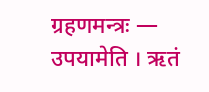ग्रहणमन्त्रः —
उपयामेति । ऋतं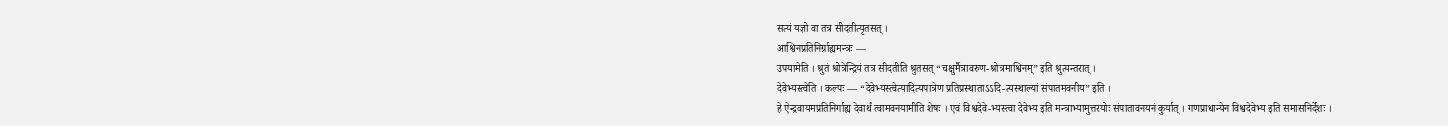सत्यं यज्ञो वा तत्र सीदतीत्यृतसत् ।
आश्विनप्रतिनिर्ग्राह्यमन्त्रः —
उपयामेति । श्रुतं श्रोत्रेन्द्रियं तत्र सीदतीति श्रुतसत् “चक्षुर्मैत्रावरुण-श्रोत्रमाश्विनम्” इति श्रुत्यन्तरात् ।
देवेभ्यस्त्वेति । कल्पः — “देवेभ्यस्त्वेत्यादित्यपात्रेण प्रतिप्रस्थाताऽऽदि-त्यस्थाल्यां संपातमवनीय” इति ।
हे ऐन्द्रवायमप्रतिनिर्गाह्य देवार्थं त्वामवनयामीति शेषः । एवं विश्वदेवे-भ्यस्त्वा देवेभ्य इति मन्त्राभ्यामुत्तरयोः संपातावनयनं कुर्यात् । गणप्राधान्येन विश्वदेवेभ्य इति समासनिर्देशः ।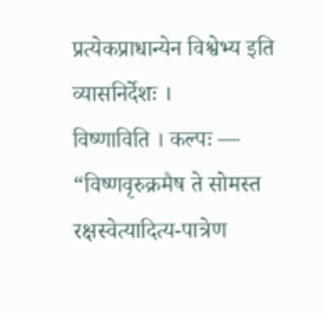प्रत्येकप्राधान्येन विश्वेभ्य इति व्यासनिर्देशः ।
विष्णाविति । कल्पः — “विष्णवृरुक्रमैष ते सोमस्त रक्षस्वेत्यादित्य-पात्रेण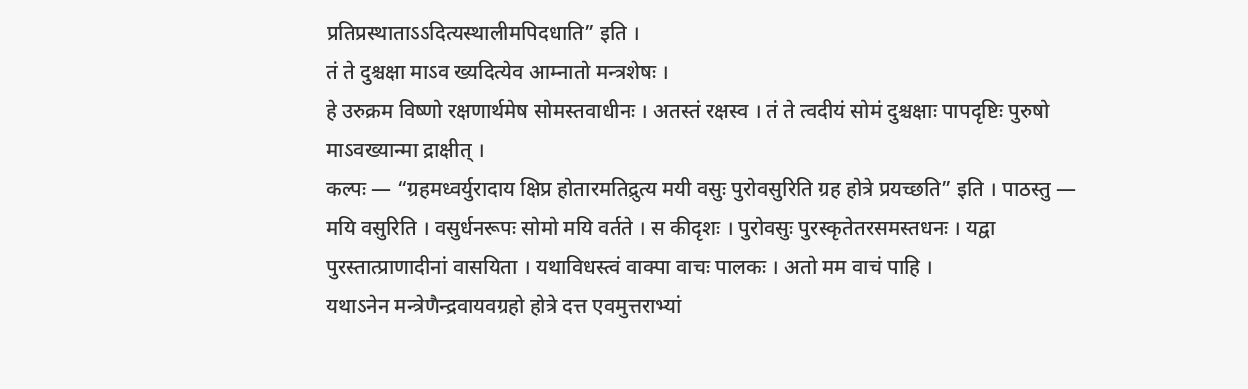प्रतिप्रस्थाताऽऽदित्यस्थालीमपिदधाति” इति ।
तं ते दुश्चक्षा माऽव ख्यदित्येव आम्नातो मन्त्रशेषः ।
हे उरुक्रम विष्णो रक्षणार्थमेष सोमस्तवाधीनः । अतस्तं रक्षस्व । तं ते त्वदीयं सोमं दुश्चक्षाः पापदृष्टिः पुरुषो माऽवख्यान्मा द्राक्षीत् ।
कल्पः — “ग्रहमध्वर्युरादाय क्षिप्र होतारमतिद्रुत्य मयी वसुः पुरोवसुरिति ग्रह होत्रे प्रयच्छति” इति । पाठस्तु —
मयि वसुरिति । वसुर्धनरूपः सोमो मयि वर्तते । स कीदृशः । पुरोवसुः पुरस्कृतेतरसमस्तधनः । यद्वा पुरस्तात्प्राणादीनां वासयिता । यथाविधस्त्वं वाक्पा वाचः पालकः । अतो मम वाचं पाहि ।
यथाऽनेन मन्त्रेणैन्द्रवायवग्रहो होत्रे दत्त एवमुत्तराभ्यां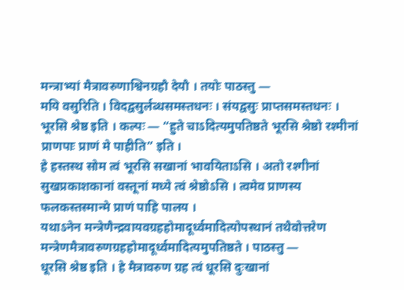मन्त्राभ्यां मैत्रावरुणाश्विनग्रहौ देयौ । तयोः पाठस्तु —
मयि वसुरिति । विदद्वसुर्लब्धसमस्तधनः । संयद्वसुः प्राप्तसमस्तधनः ।
भूरसि श्रेष्ठ इति । कल्पः — “हुते चाऽदित्यमुपतिष्ठते भूरसि श्रेष्ठो रश्मीनां प्राणपाः प्राणं मे पाहीति” इति ।
हे हस्तस्थ सोम त्वं भूरसि सखानां भावयिताऽसि । अतो रश्गीनां सुखप्रकाशकानां वस्तूनां मध्ये त्वं श्रेष्ठोऽसि । त्वमेव प्राणस्य फलकस्तस्मान्मे प्राणं पाहि पालय ।
यथाऽनेन मन्त्रेणैन्द्रवायवग्रहहोमादूर्ध्वमादित्योपस्थानं तथैवोत्तरेण मन्त्रेणमैत्रावरुणग्रहहोमादूर्ध्वमादित्यमुपतिष्ठते । पाठस्तु —
धूरसि श्रेष्ठ इति । हे मैत्रावरुण ग्रह त्वं धूरसि दुःखानां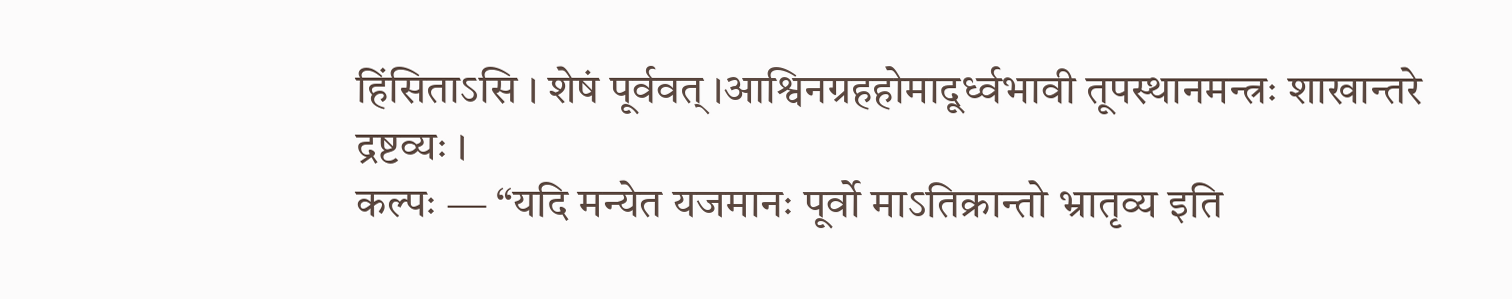हिंसिताऽसि । शेषं पूर्ववत् ।आश्विनग्रहहोमादूर्ध्वभावी तूपस्थानमन्त्रः शाखान्तरे द्रष्टव्यः ।
कल्पः — “यदि मन्येत यजमानः पूर्वो माऽतिक्रान्तो भ्रातृव्य इति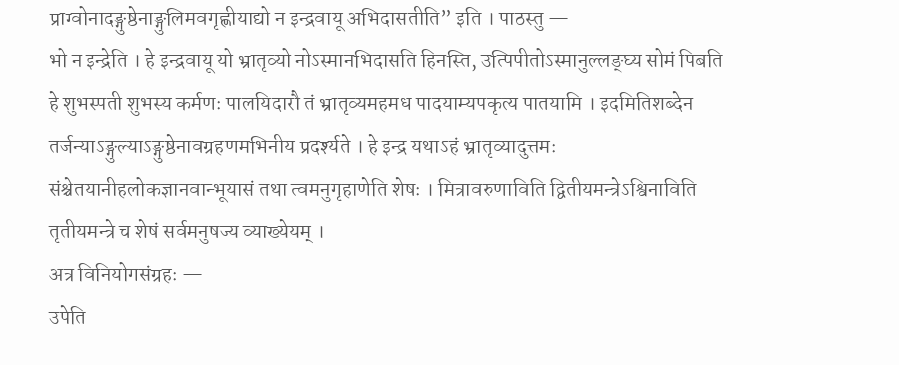प्राग्वोनादङ्गुष्ठेनाङ्गुलिमवगृह्णीयाद्यो न इन्द्रवायू अभिदासतीति” इति । पाठस्तु —
भो न इन्द्रेति । हे इन्द्रवायू यो भ्रातृव्यो नोऽस्मानभिदासति हिनस्ति, उत्पिपीतोऽस्मानुल्लङ्घ्य सोमं पिबति हे शुभस्पती शुभस्य कर्मणः पालयिदारौ तं भ्रातृव्यमहमध पादयाम्यपकृत्य पातयामि । इदमितिशब्देन तर्जन्याऽङ्गुल्याऽङ्गुष्ठेनावग्रहणमभिनीय प्रदर्श्यते । हे इन्द्र यथाऽहं भ्रातृव्यादुत्तमः संश्चेतयानीहलोकज्ञानवान्भूयासं तथा त्वमनुगृहाणेति शेषः । मित्रावरुणाविति द्वितीयमन्त्रेऽश्विनाविति तृतीयमन्त्रे च शेषं सर्वमनुषज्य व्याख्येयम् ।
अत्र विनियोगसंग्रहः —
उपेति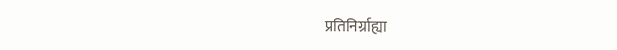प्रतिनिर्ग्राह्या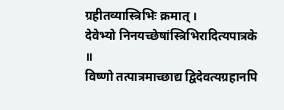ग्रहीतव्यास्त्रिभिः क्रमात् ।
देवेभ्यो निनयच्छेषांस्त्रिभिरादित्यपात्रके ॥
विष्णो तत्पात्रमाच्छाद्य द्विदेवत्यग्रहानपि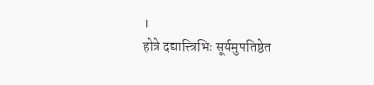।
होत्रे दद्यात्त्त्रिभिः सूर्यमुपतिष्ठेत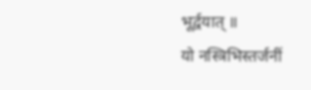भूर्द्वयात् ॥
यो नस्त्रिभिस्तर्जनीं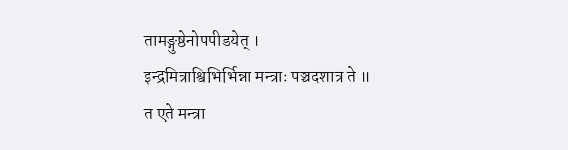तामङ्गुष्ठेनोपपीडयेत् ।
इन्द्रमित्राश्विभिर्भिन्ना मन्त्राः पञ्चदशात्र ते ॥
त एते मन्त्रा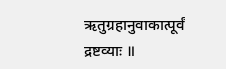ऋतुग्रहानुवाकात्पूर्वं द्रष्टव्याः ॥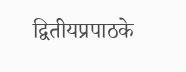द्वितीयप्रपाठके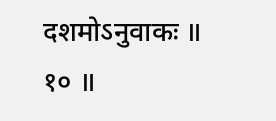दशमोऽनुवाकः ॥ १० ॥